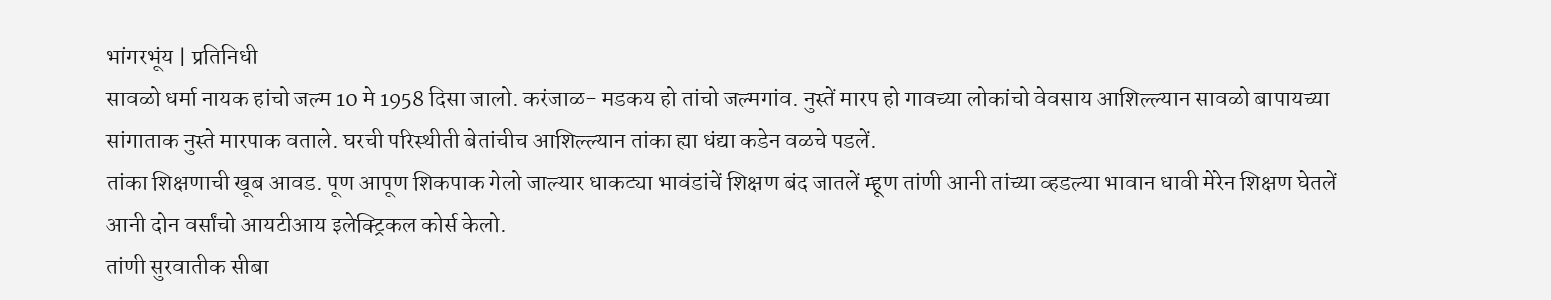भांगरभूंय | प्रतिनिधी
सावळो धर्मा नायक हांचो जल्म 10 मे 1958 दिसा जालो. करंजाळ- मडकय हो तांचो जल्मगांव. नुस्तें मारप हो गावच्या लोकांचो वेवसाय आशिल्ल्यान सावळो बापायच्या सांगाताक नुस्ते मारपाक वताले. घरची परिस्थीती बेतांचीच आशिल्ल्यान तांका ह्या धंद्या कडेन वळचे पडलें.
तांका शिक्षणाची खूब आवड. पूण आपूण शिकपाक गेलो जाल्यार धाकट्या भावंडांचें शिक्षण बंद जातलें म्हूण तांणी आनी तांच्या व्हडल्या भावान धावी मेरेन शिक्षण घेतलें आनी दोन वर्सांचो आयटीआय इलेक्ट्रिकल कोर्स केलो.
तांणी सुरवातीक सीबा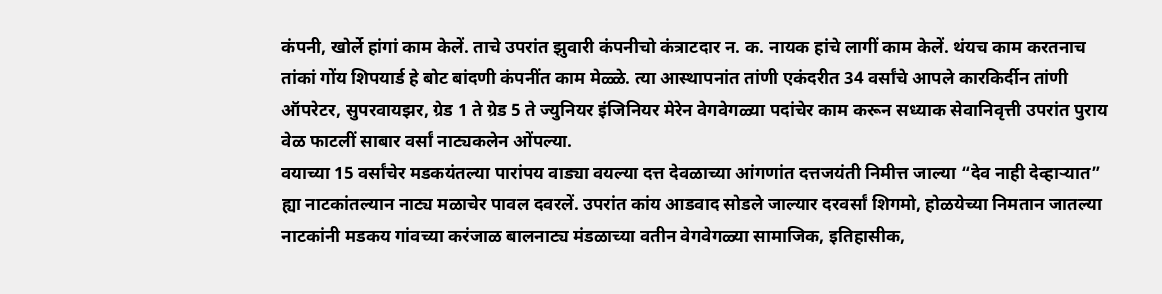कंपनी, खोर्ले हांगां काम केलें. ताचे उपरांत झुवारी कंपनीचो कंत्राटदार न. क. नायक हांचे लागीं काम केलें. थंयच काम करतनाच तांकां गोंय शिपयार्ड हे बोट बांदणी कंपनींत काम मेळ्ळे. त्या आस्थापनांत तांणी एकंदरीत 34 वर्सांचे आपले कारकिर्दीन तांणी ऑपरेटर, सुपरवायझर, ग्रेड 1 ते ग्रेड 5 ते ज्युनियर इंजिनियर मेरेन वेगवेगळ्या पदांचेर काम करून सध्याक सेवानिवृत्ती उपरांत पुराय वेळ फाटलीं साबार वर्सां नाट्यकलेन ओंपल्या.
वयाच्या 15 वर्सांचेर मडकयंतल्या पारांपय वाड्या वयल्या दत्त देवळाच्या आंगणांत दत्तजयंती निमीत्त जाल्या “देव नाही देव्हाऱ्यात” ह्या नाटकांतल्यान नाट्य मळाचेर पावल दवरलें. उपरांत कांय आडवाद सोडले जाल्यार दरवर्सां शिगमो, होळयेच्या निमतान जातल्या नाटकांनी मडकय गांवच्या करंजाळ बालनाट्य मंडळाच्या वतीन वेगवेगळ्या सामाजिक, इतिहासीक,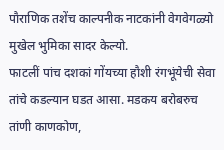पौराणिक तशेंच काल्पनीक नाटकांनी वेगवेगळ्यो मुखेल भुमिका सादर केल्यो.
फाटलीं पांच दशकां गोंयच्या हौशी रंगभूंयेची सेवा तांचे कडल्यान घडत आसा. मडकय बरोबरुच तांणी काणकोण,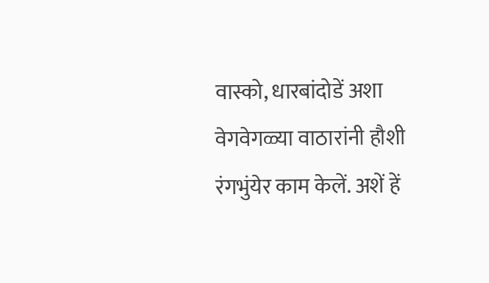वास्को, धारबांदोडें अशा वेगवेगळ्या वाठारांनी हौशी रंगभुंयेर काम केलें. अशें हें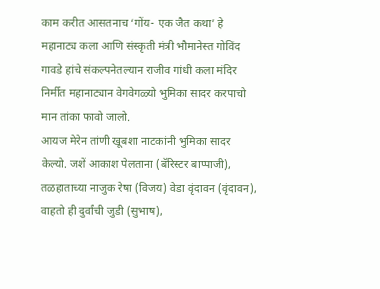काम करीत आसतनाच ‘गोंय- एक जैत कथा’ हे महानाट्य कला आणि संस्कृती मंत्री भौमानेस्त गोविंद गावडे हांचे संकल्पनेतल्यान राजीव गांधी कला मंदिर निर्मीत महानाट्यान वेगवेगळ्यो भुमिका सादर करपाचो मान तांका फावो जालो.
आयज मेरेन तांणी खूबशा नाटकांनी भुमिका सादर केल्यो. जशें आकाश पेलताना (बॅरिस्टर बाप्पाजी), तळहाताच्या नाजुक रेषा (विजय) वेडा वृंदावन (वृंदावन), वाहतो ही दुर्वांची जुडी (सुभाष),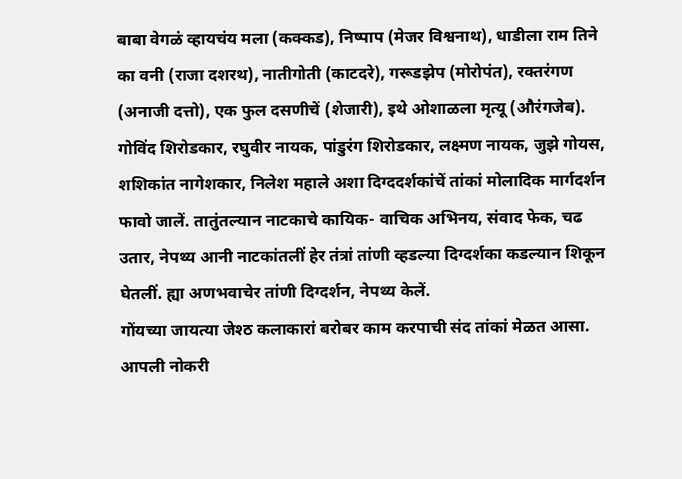बाबा वेगळं व्हायचंय मला (कक्कड), निष्पाप (मेजर विश्वनाथ), धाडीला राम तिने का वनी (राजा दशरथ), नातीगोती (काटदरे), गरूडझेप (मोरोपंत), रक्तरंगण (अनाजी दत्तो), एक फुल दसणीचें (शेजारी), इथे ओशाळला मृत्यू (औरंगजेब). गोविंद शिरोडकार, रघुवीर नायक, पांडुरंग शिरोडकार, लक्ष्मण नायक, जुझे गोयस, शशिकांत नागेशकार, निलेश महाले अशा दिग्ददर्शकांचें तांकां मोलादिक मार्गदर्शन फावो जालें. तातुंतल्यान नाटकाचे कायिक- वाचिक अभिनय, संवाद फेक, चढ उतार, नेपथ्य आनी नाटकांतलीं हेर तंत्रां तांणी व्हडल्या दिग्दर्शका कडल्यान शिकून घेतलीं. ह्या अणभवाचेर तांणी दिग्दर्शन, नेपथ्य केलें.
गोंयच्या जायत्या जेश्ठ कलाकारां बरोबर काम करपाची संद तांकां मेळत आसा. आपली नोकरी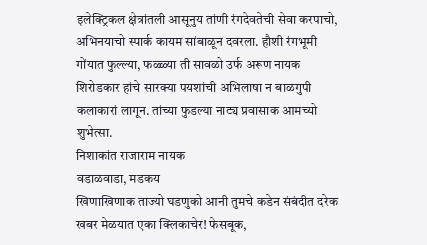इलेक्ट्रिकल क्षेत्रांतली आसूनुय तांणी रंगदेवतेची सेवा करपाचो, अभिनयाचो स्पार्क कायम सांबाळून दवरला. हौशी रंगभूमी गोंयात फुल्ल्या, फळ्ळ्या ती सावळो उर्फ अरूण नायक शिरोडकार हांचे सारक्या पयशांची अभिलाषा न बाळगुपी कलाकारां लागून. तांच्या फुडल्या नाट्य प्रवासाक आमच्यो शुभेत्सा.
निशाकांत राजाराम नायक
वडाळवाडा, मडकय
खिणाखिणाक ताज्यो घडणुको आनी तुमचे कडेन संबंदीत दरेक खबर मेळयात एका क्लिकाचेर! फेसबूक,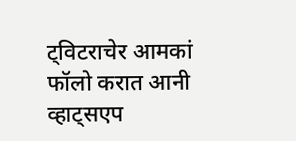ट्विटराचेर आमकां फॉलो करात आनी व्हाट्सएप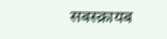सबस्क्रायब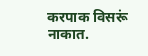करपाक विसरूं नाकात.